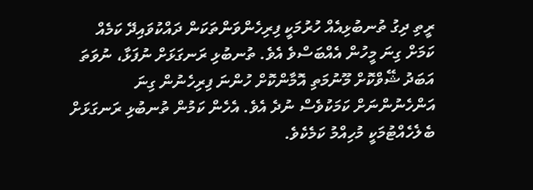ރީތި ދިގު ތުނބުޅިއެއް ހުރުމަކީ ފިރިހެންވަންތަކަން ދައްކުވައިދޭ ކަމެއް ކަމަށް ގިނަ މީހުން އެއްބަސްވެ އެވެ. ތުނބުޅި ރަނގަޅަށް ނުފަޅާ، ނުވަތަ އަބަދު ޝޭވްކޮށް މޫނުމަތި އޮމާންކޮށް ހުންނަ ފިރިހެނުން ގިނަ އަންހެނުންނަށް ކަމަކުވެސް ނުދެ އެވެ. އެހެން ކަމުން ތުނބުޅި ރަނގަޅަށް ބެލެހެއްޓުމަކީ މުހިއްމު ކަމެކެވެ.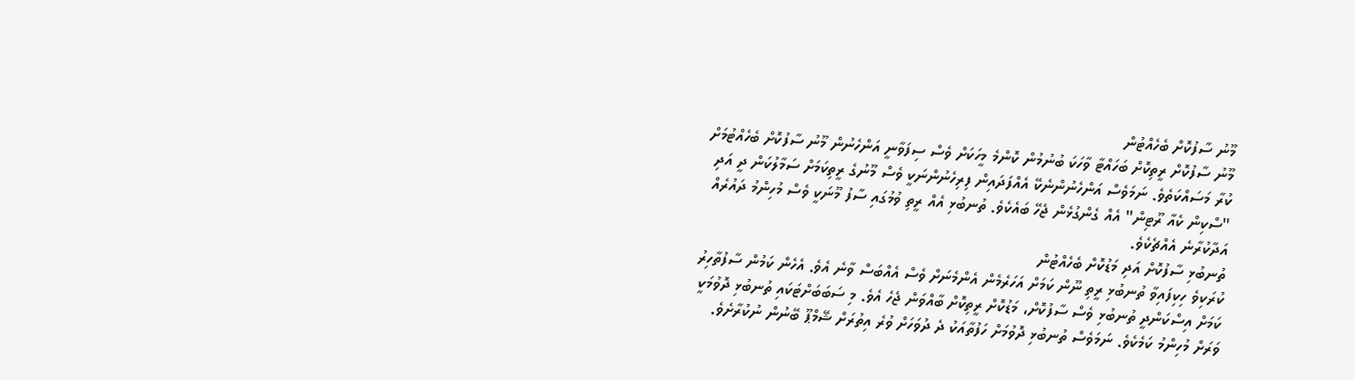މޫނު ސާފުކޮށް ބެހެއްޓުން
މޫނު ސާފުކޮށް ރީތިކޮށް ބަހައްޓާ ވާހަކަ ބުނުމުން ކޮންމެ މީހަކަށް ވެސް ސިފަވާނީ އަންހެނުން މޫނު ސާފުކޮށް ބެހެއްޓުމަށް ކުރާ މަސައްކަތެވެ. ނަމަވެސް އަންހެނުންނެކޭ އެއްފަދައިން ފިރިހެނުންނަކީ ވެސް މޫނުގެ ރީތިކަމަށް ސަމާލުކަން ދީ އަދި "ސްކިން ކެއާ ރޫޓިން" އެއް ގެންގުޅެން ޖެހޭ ބައެކެވެ. ތުނބުޅި އެއް ރީތި ވުމުގައި ސާފު މޫނަކީ ވެސް މުހިންމު ދައުރެއް އަދާކުރާނެ އެއްޗެކެވެ.
ތުނބުޅި ސާފުކޮށް އަދި މަޑުކޮށް ބެހެއްޓުން
ކުރަކިވެ ހިކިފައިވާ ތުނބުޅި ރީތި ނޫން ކަމަށް އަހަރެމެން އެންމެނަށް ވެސް އެއްބަސް ވާނެ އެވެ. އެހެން ކަމުން ސާފުތާހިރު ކަމަށް އިސްކަންދީ ތުނބުޅި ވެސް ސާފުކޮށް، މަޑުކޮށް ރީތިކޮށް ބާއްވަން ޖެހެ އެވެ. މި ސަބަބަށްޓަކައި ތުނބުޅި ދޮވުމަކީ ވަރަށް މުހިންމު ކަމެކެވެ. ނަމަވެސް ތުނބުޅި ދޮވުމަށް ހަފުތާއަކު ދެ ދުވަހަށް ވުރެ އިތުރަށް ޝޭމްޕޫ ބޭނުން ނުކުރާށެވެ.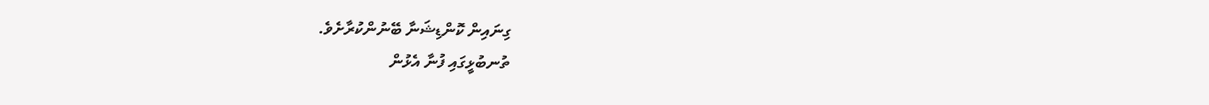ގިނައިން ކޮންޑިޝަނާ ބޭނުންކުރާށެވެ.
ތުނބުޅީގައި ފުނާ އެޅުން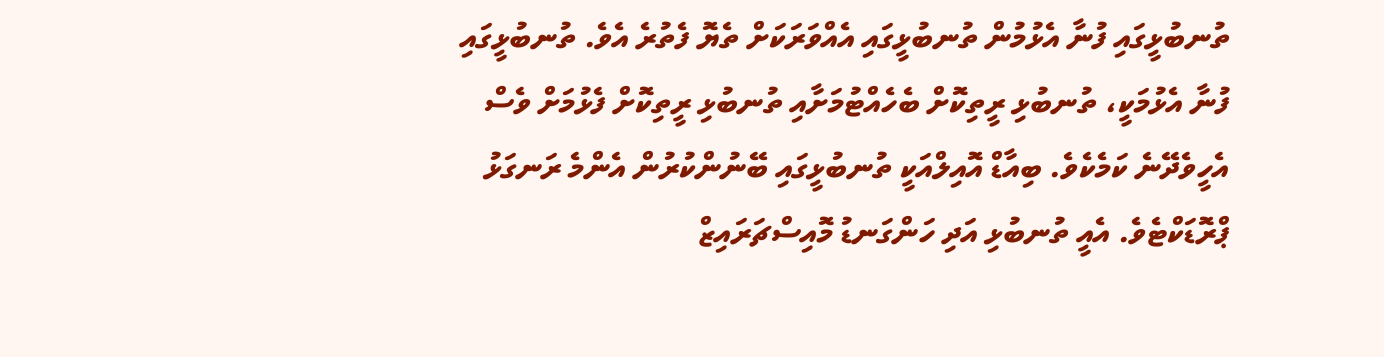ތުނބުޅީގައި ފުނާ އެޅުމުން ތުނބުޅީގައި އެއްވަރަކަށް ތެޔޮ ފެތުރެ އެވެ. ތުނބުޅީގައި ފުނާ އެޅުމަކީ، ތުނބުޅި ރީތިކޮށް ބެހެއްޓުމަށާއި ތުނބުޅި ރީތިކޮށް ފެޅުމަށް ވެސް އެހީވެދޭނެ ކަމެކެވެ. ބިއާޑް އޮއިލްއަކީ ތުނބުޅީގައި ބޭނުންކުރުން އެންމެ ރަނގަޅު ޕްރޮޑަކްޓެވެ. އެއީ ތުނބުޅި އަދި ހަންގަނޑު މޮއިސްޗަރައިޒް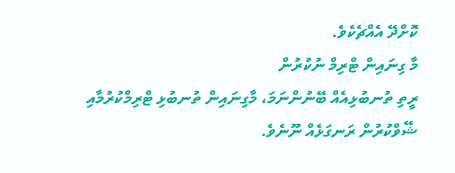ކޮށްދޭ އެއްޗެކެވެ.
މާ ގިނައިން ޓްރިމް ނުކުރުން
ރީތި ތުނބުޅިއެއް ބޭނުންނަމަ، މާގިނައިން ތުނބުޅި ޓްރިމްކުރުމާއި ޝޭވްކުރުން ރަނގަޅެއް ނޫނެވެ.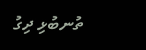ތުނބުޅި ދިގު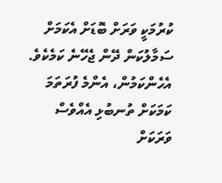ކުރުމަކީ ވަރަށް ބޮޑަށް އެކަމަށް ސަމާލުކަން ދޭން ޖެހޭނެ ކަމެކެވެ. އެހެންކަމުން، އެންމެ ފުރަތަމަ ކަމަކަށް ތުނބުޅި އެއްވެސް ވަރަކަށް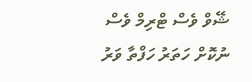ޝޭވް ވެސް ޓްރިމް ވެސް ނުކޮށް ހަތަރު ހަފްތާ ވަރު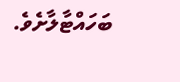ބަހައްޓާލާށެވެ.